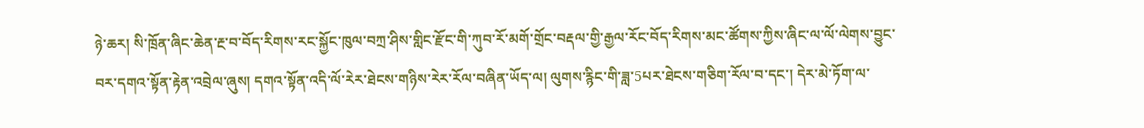ཉེ་ཆར། སི་ཁྲོན་ཞིང་ཆེན་རྔ་བ་བོད་རིགས་རང་སྐྱོང་ཁུལ་བཀྲ་ཤིས་གླིང་རྫོང་གི་ཀུབ་རོ་མགོ་གྲོང་བརྡལ་གྱི་རྒྱལ་རོང་བོད་རིགས་མང་ཚོགས་ཀྱིས་ཞིང་ལ་ལོ་ལེགས་བྱུང་བར་དགའ་སྟོན་རྟེན་འབྲེལ་ཞུས། དགའ་སྟོན་འདི་ལོ་རེར་ཐེངས་གཉིས་རེར་རོལ་བཞིན་ཡོད་ལ། ལུགས་རྙིང་གི་ཟླ་5པར་ཐེངས་གཅིག་རོལ་བ་དང་། དེར་མེ་ཏོག་ལ་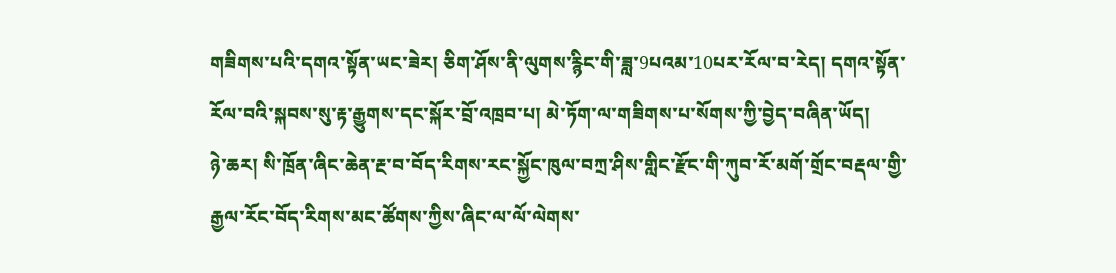གཟིགས་པའི་དགའ་སྟོན་ཡང་ཟེར། ཅིག་ཤོས་ནི་ལུགས་རྙིང་གི་ཟླ་9པའམ་10པར་རོལ་བ་རེད། དགའ་སྟོན་རོལ་བའི་སྐབས་སུ་རྟ་རྒྱུགས་དང་སྐོར་བྲོ་འཁྲབ་པ། མེ་ཏོག་ལ་གཟིགས་པ་སོགས་ཀྱི་བྱེད་བཞིན་ཡོད།
ཉེ་ཆར། སི་ཁྲོན་ཞིང་ཆེན་རྔ་བ་བོད་རིགས་རང་སྐྱོང་ཁུལ་བཀྲ་ཤིས་གླིང་རྫོང་གི་ཀུབ་རོ་མགོ་གྲོང་བརྡལ་གྱི་རྒྱལ་རོང་བོད་རིགས་མང་ཚོགས་ཀྱིས་ཞིང་ལ་ལོ་ལེགས་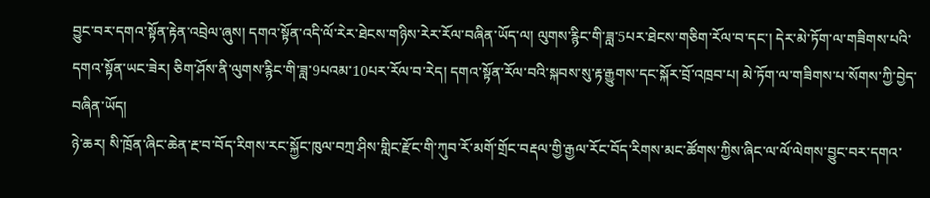བྱུང་བར་དགའ་སྟོན་རྟེན་འབྲེལ་ཞུས། དགའ་སྟོན་འདི་ལོ་རེར་ཐེངས་གཉིས་རེར་རོལ་བཞིན་ཡོད་ལ། ལུགས་རྙིང་གི་ཟླ་5པར་ཐེངས་གཅིག་རོལ་བ་དང་། དེར་མེ་ཏོག་ལ་གཟིགས་པའི་དགའ་སྟོན་ཡང་ཟེར། ཅིག་ཤོས་ནི་ལུགས་རྙིང་གི་ཟླ་9པའམ་10པར་རོལ་བ་རེད། དགའ་སྟོན་རོལ་བའི་སྐབས་སུ་རྟ་རྒྱུགས་དང་སྐོར་བྲོ་འཁྲབ་པ། མེ་ཏོག་ལ་གཟིགས་པ་སོགས་ཀྱི་བྱེད་བཞིན་ཡོད།
ཉེ་ཆར། སི་ཁྲོན་ཞིང་ཆེན་རྔ་བ་བོད་རིགས་རང་སྐྱོང་ཁུལ་བཀྲ་ཤིས་གླིང་རྫོང་གི་ཀུབ་རོ་མགོ་གྲོང་བརྡལ་གྱི་རྒྱལ་རོང་བོད་རིགས་མང་ཚོགས་ཀྱིས་ཞིང་ལ་ལོ་ལེགས་བྱུང་བར་དགའ་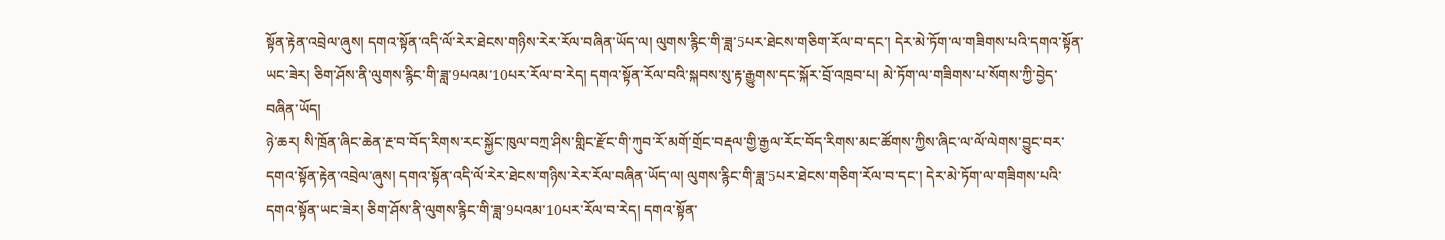སྟོན་རྟེན་འབྲེལ་ཞུས། དགའ་སྟོན་འདི་ལོ་རེར་ཐེངས་གཉིས་རེར་རོལ་བཞིན་ཡོད་ལ། ལུགས་རྙིང་གི་ཟླ་5པར་ཐེངས་གཅིག་རོལ་བ་དང་། དེར་མེ་ཏོག་ལ་གཟིགས་པའི་དགའ་སྟོན་ཡང་ཟེར། ཅིག་ཤོས་ནི་ལུགས་རྙིང་གི་ཟླ་9པའམ་10པར་རོལ་བ་རེད། དགའ་སྟོན་རོལ་བའི་སྐབས་སུ་རྟ་རྒྱུགས་དང་སྐོར་བྲོ་འཁྲབ་པ། མེ་ཏོག་ལ་གཟིགས་པ་སོགས་ཀྱི་བྱེད་བཞིན་ཡོད།
ཉེ་ཆར། སི་ཁྲོན་ཞིང་ཆེན་རྔ་བ་བོད་རིགས་རང་སྐྱོང་ཁུལ་བཀྲ་ཤིས་གླིང་རྫོང་གི་ཀུབ་རོ་མགོ་གྲོང་བརྡལ་གྱི་རྒྱལ་རོང་བོད་རིགས་མང་ཚོགས་ཀྱིས་ཞིང་ལ་ལོ་ལེགས་བྱུང་བར་དགའ་སྟོན་རྟེན་འབྲེལ་ཞུས། དགའ་སྟོན་འདི་ལོ་རེར་ཐེངས་གཉིས་རེར་རོལ་བཞིན་ཡོད་ལ། ལུགས་རྙིང་གི་ཟླ་5པར་ཐེངས་གཅིག་རོལ་བ་དང་། དེར་མེ་ཏོག་ལ་གཟིགས་པའི་དགའ་སྟོན་ཡང་ཟེར། ཅིག་ཤོས་ནི་ལུགས་རྙིང་གི་ཟླ་9པའམ་10པར་རོལ་བ་རེད། དགའ་སྟོན་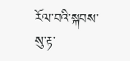རོལ་བའི་སྐབས་སུ་རྟ་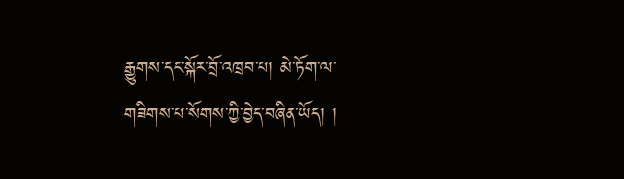རྒྱུགས་དང་སྐོར་བྲོ་འཁྲབ་པ། མེ་ཏོག་ལ་གཟིགས་པ་སོགས་ཀྱི་བྱེད་བཞིན་ཡོད། །